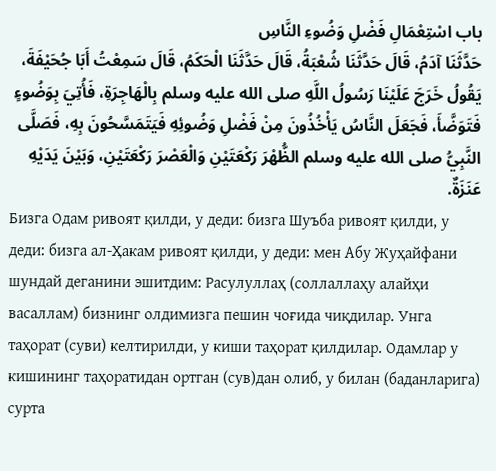باب اسْتِعْمَالِ فَضْلِ وَضُوءِ النَّاسِ
حَدَّثَنَا آدَمُ، قَالَ حَدَّثَنَا شُعْبَةُ، قَالَ حَدَّثَنَا الْحَكَمُ، قَالَ سَمِعْتُ أَبَا جُحَيْفَةَ، يَقُولُ خَرَجَ عَلَيْنَا رَسُولُ اللَّهِ صلى الله عليه وسلم بِالْهَاجِرَةِ، فَأُتِيَ بِوَضُوءٍ فَتَوَضَّأَ، فَجَعَلَ النَّاسُ يَأْخُذُونَ مِنْ فَضْلِ وَضُوئِهِ فَيَتَمَسَّحُونَ بِهِ، فَصَلَّى النَّبِيُّ صلى الله عليه وسلم الظُّهْرَ رَكْعَتَيْنِ وَالْعَصْرَ رَكْعَتَيْنِ، وَبَيْنَ يَدَيْهِ عَنَزَةٌ.
Бизга Одам ривоят қилди, у деди: бизга Шуъба ривоят қилди, у деди: бизга ал-Ҳакам ривоят қилди, у деди: мен Абу Жуҳайфани шундай деганини эшитдим: Расулуллаҳ (соллаллаҳу алайҳи васаллам) бизнинг олдимизга пешин чоғида чиқдилар. Унга таҳорат (суви) келтирилди, у киши таҳорат қилдилар. Одамлар у кишининг таҳоратидан ортган (сув)дан олиб, у билан (баданларига) сурта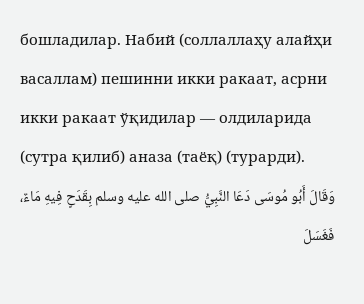бошладилар. Набий (соллаллаҳу алайҳи васаллам) пешинни икки ракаат, асрни икки ракаат ўқидилар — олдиларида (сутра қилиб) аназа (таёқ) (турарди).
وَقَالَ أَبُو مُوسَى دَعَا النَّبِيُّ صلى الله عليه وسلم بِقَدَحٍ فِيهِ مَاءٌ، فَغَسَلَ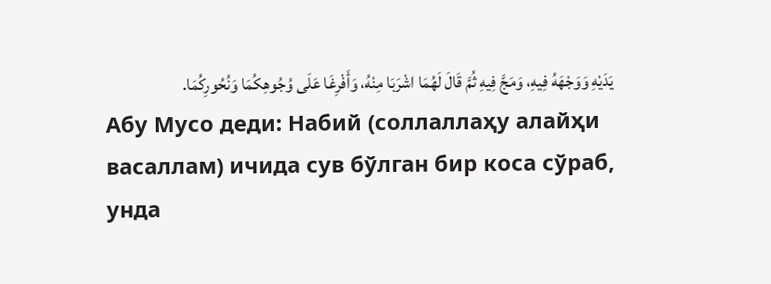يَدَيْهِ وَوَجْهَهُ فِيهِ، وَمَجَّ فِيهِ ثُمَّ قَالَ لَهُمَا اشْرَبَا مِنْهُ، وَأَفْرِغَا عَلَى وُجُوهِكُمَا وَنُحُورِكُمَا.
Абу Мусо деди: Набий (соллаллаҳу алайҳи васаллам) ичида сув бўлган бир коса сўраб, унда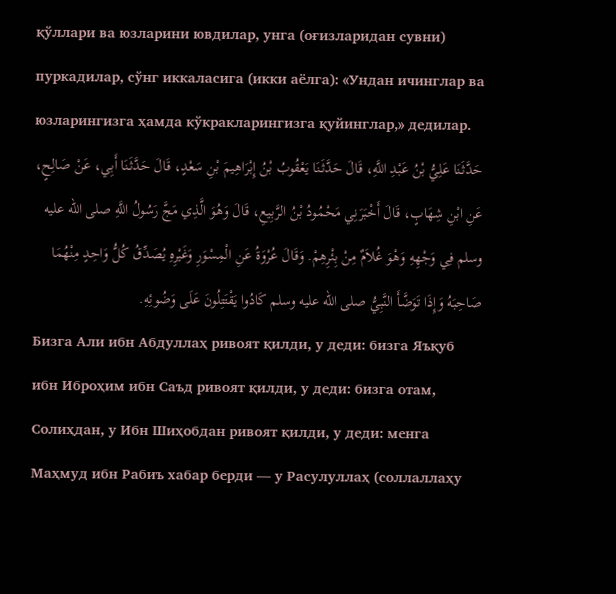қўллари ва юзларини ювдилар, унга (оғизларидан сувни) пуркадилар, сўнг иккаласига (икки аёлга): «Ундан ичинглар ва юзларингизга ҳамда кўкракларингизга қуйинглар,» дедилар.
حَدَّثَنَا عَلِيُّ بْنُ عَبْدِ اللَّهِ، قَالَ حَدَّثَنَا يَعْقُوبُ بْنُ إِبْرَاهِيمَ بْنِ سَعْدٍ، قَالَ حَدَّثَنَا أَبِي، عَنْ صَالِحٍ، عَنِ ابْنِ شِهَابٍ، قَالَ أَخْبَرَنِي مَحْمُودُ بْنُ الرَّبِيعِ، قَالَ وَهُوَ الَّذِي مَجَّ رَسُولُ اللَّهِ صلى الله عليه وسلم فِي وَجْهِهِ وَهْوَ غُلاَمٌ مِنْ بِئْرِهِمْ. وَقَالَ عُرْوَةُ عَنِ الْمِسْوَرِ وَغَيْرِهِ يُصَدِّقُ كُلُّ وَاحِدٍ مِنْهُمَا صَاحِبَهُ وَإِذَا تَوَضَّأَ النَّبِيُّ صلى الله عليه وسلم كَادُوا يَقْتَتِلُونَ عَلَى وَضُوئِهِ.
Бизга Али ибн Абдуллаҳ ривоят қилди, у деди: бизга Яъқуб ибн Иброҳим ибн Саъд ривоят қилди, у деди: бизга отам, Солиҳдан, у Ибн Шиҳобдан ривоят қилди, у деди: менга Маҳмуд ибн Рабиъ хабар берди — у Расулуллаҳ (соллаллаҳу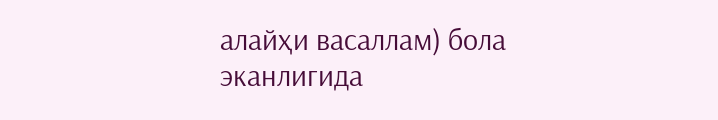алайҳи васаллам) бола эканлигида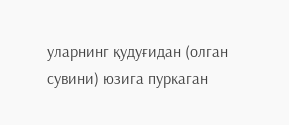уларнинг қудуғидан (олган сувини) юзига пуркаган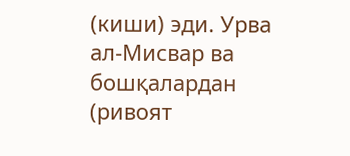(киши) эди. Урва ал-Мисвар ва бошқалардан (ривоят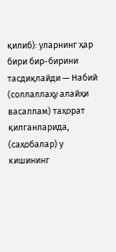қилиб): уларнинг ҳар бири бир-бирини тасдиқлайди — Набий (соллаллаҳу алайҳи васаллам) таҳорат қилганларида, (саҳобалар) у кишининг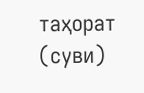таҳорат (суви)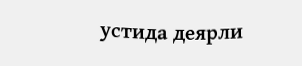устида деярли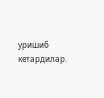уришиб кетардилар.